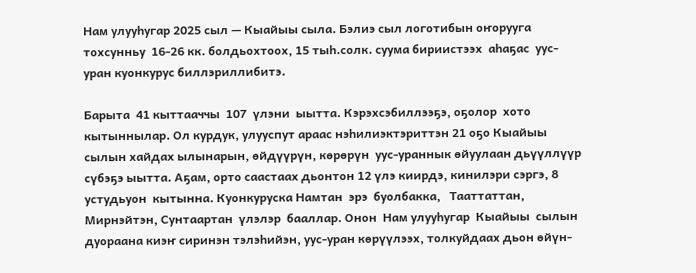Нам улууһугар 2025 сыл — Кыайыы сыла. Бэлиэ сыл логотибын оҥорууга  тохсунньу  16-26 кк. болдьохтоох, 15 тыһ.солк. суума бириистээх  аһаҕас  уус-уран куонкурус биллэриллибитэ.

Барыта  41 кыттааччы  107  үлэни  ыытта. Кэрэхсэбиллээҕэ, оҕолор  хото  кытыннылар. Ол курдук, улууспут араас нэһилиэктэриттэн 21 оҕо Кыайыы сылын хайдах ылынарын, өйдүүрүн, көрөрүн  уус-ураннык өйуулаан дьүүллүүр сүбэҕэ ыытта. Аҕам, орто саастаах дьонтон 12 үлэ киирдэ, кинилэри сэргэ, 8 устудьуон  кытынна. Куонкуруска Намтан  эрэ  буолбакка,   Тааттаттан, Мирнэйтэн, Сунтаартан  үлэлэр  бааллар. Онон  Нам улууһугар  Кыайыы  сылын  дуораана киэҥ сиринэн тэлэһийэн, уус-уран көрүүлээх, толкуйдаах дьон өйүн-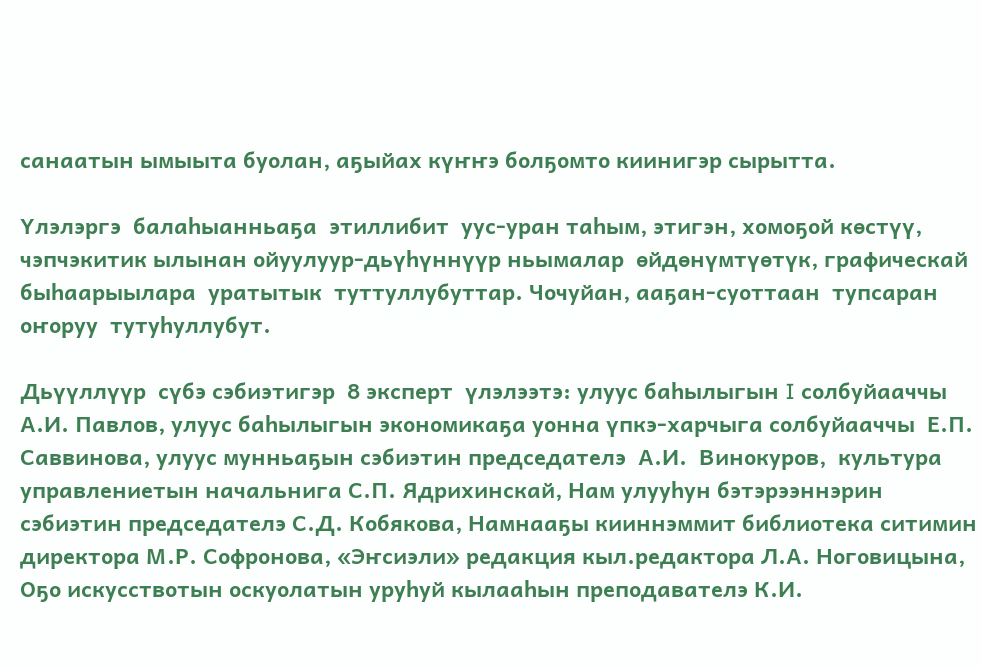санаатын ымыыта буолан, аҕыйах күҥҥэ болҕомто киинигэр сырытта.

Үлэлэргэ  балаһыанньаҕа  этиллибит  уус-уран таһым, этигэн, хомоҕой көстүү, чэпчэкитик ылынан ойуулуур-дьүһүннүүр ньымалар  өйдөнүмтүөтүк, графическай быһаарыылара  уратытык  туттуллубуттар. Чочуйан, ааҕан-суоттаан  тупсаран оҥоруу  тутуһуллубут.

Дьүүллүүр  сүбэ сэбиэтигэр  8 эксперт  үлэлээтэ: улуус баһылыгын I солбуйааччы А.И. Павлов, улуус баһылыгын экономикаҕа уонна үпкэ-харчыга солбуйааччы  Е.П. Саввинова, улуус мунньаҕын сэбиэтин председателэ  А.И.  Винокуров,  культура управлениетын начальнига С.П. Ядрихинскай, Нам улууһун бэтэрээннэрин сэбиэтин председателэ С.Д. Кобякова, Намнааҕы кииннэммит библиотека ситимин директора М.Р. Софронова, «Эҥсиэли» редакция кыл.редактора Л.А. Ноговицына,  Оҕо искусствотын оскуолатын уруһуй кылааһын преподавателэ К.И.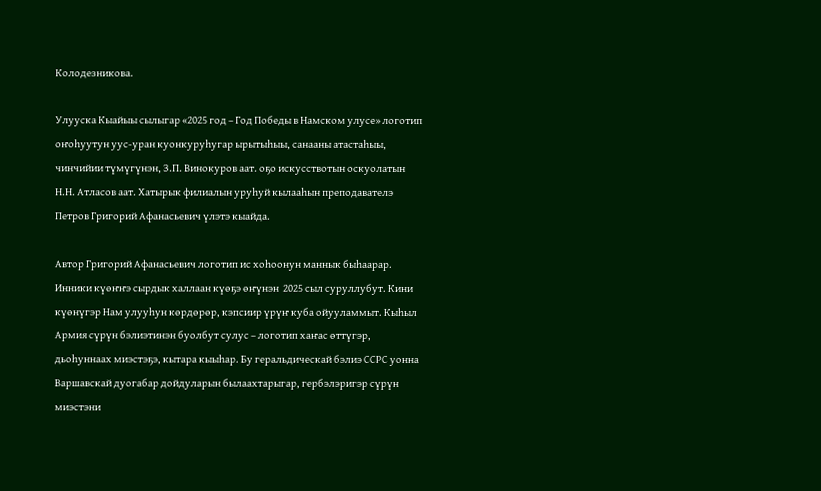Колодезникова.

Улууска Кыайыы сылыгар «2025 год – Год Победы в Намском улусе» логотип оҥоһуутун уус-уран куонкуруһугар ырытыһыы, санааны атастаһыы, чинчийии түмүгүнэн, З.П. Винокуров аат. оҕо искусствотын оскуолатын Н.Н. Атласов аат. Хатырык филиалын уруһуй кылааһын преподавателэ Петров Григорий Афанасьевич үлэтэ кыайда.

Автор Григорий Афанасьевич логотип ис хоһоонун маннык быһаарар.
Инники күөҥҥэ сырдык халлаан күөҕэ өҥүнэн  2025 сыл суруллубут. Кини күөнүгэр Нам улууһун көрдөрөр, кэпсиир үрүҥ куба ойууламмыт. Кыһыл Армия сүрүн бэлиэтинэн буолбут сулус – логотип хаҥас өттүгэр, дьоһуннаах миэстэҕэ, кытара кыыһар. Бу геральдическай бэлиэ ССРС уонна Варшавскай дуогабар дойдуларын былаахтарыгар, гербэлэригэр сүрүн миэстэни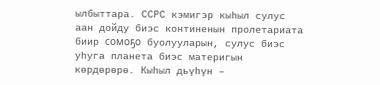ылбыттара. ССРС кэмигэр кыһыл сулус аан дойду биэс континенын пролетариата биир сомоҕо буолууларын, сулус биэс уһуга планета биэс материгын көрдөрөрө. Кыһыл дьүһүн –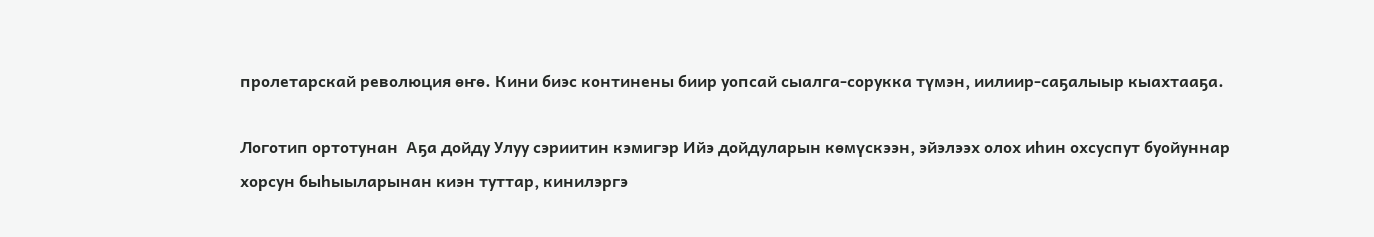пролетарскай революция өҥө. Кини биэс континены биир уопсай сыалга-сорукка түмэн, иилиир-саҕалыыр кыахтааҕа.

Логотип ортотунан  Аҕа дойду Улуу сэриитин кэмигэр Ийэ дойдуларын көмүскээн, эйэлээх олох иһин охсуспут буойуннар хорсун быһыыларынан киэн туттар, кинилэргэ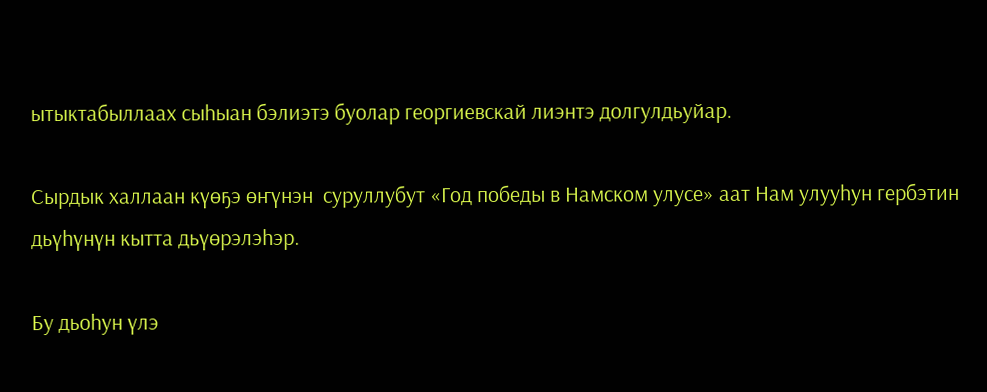ытыктабыллаах сыһыан бэлиэтэ буолар георгиевскай лиэнтэ долгулдьуйар.

Сырдык халлаан күөҕэ өҥүнэн  суруллубут «Год победы в Намском улусе» аат Нам улууһун гербэтин дьүһүнүн кытта дьүөрэлэһэр.

Бу дьоһун үлэ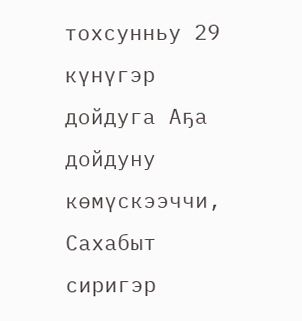тохсунньу 29 күнүгэр  дойдуга Аҕа дойдуну көмүскээччи, Сахабыт сиригэр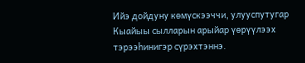Ийэ дойдуну көмүскээччи, улууспутугар Кыайыы сылларын арыйар үөрүүлээх тэрээһинигэр сүрэхтэннэ.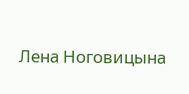Лена Ноговицына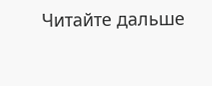Читайте дальше